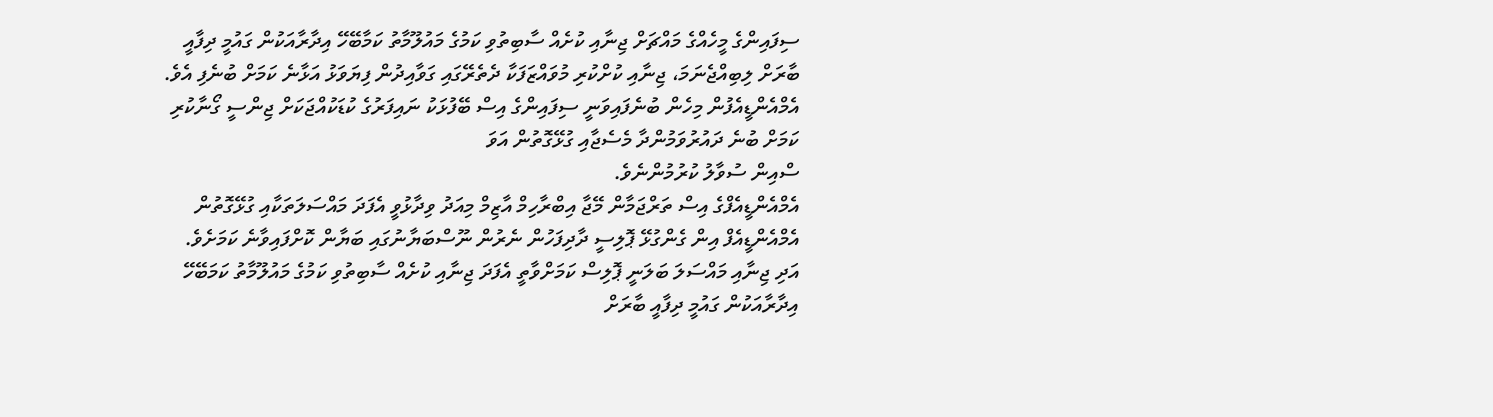ސިފައިންގެ މީހެއްގެ މައްޗަށް ޖިނާއި ކުށެއް ސާބިތުވި ކަމުގެ މައުލޫމާތު ކަމާބޭހޭ އިދާރާއަކުން ގައުމީ ދިފާއީ ބާރަށް ލިބިއްޖެނަމަ، ޖިނާއި ކުށްކުރި މުވައްޒަފަކާ ދެތެރޭގައި ގަވާއިދުން ފިޔަވަޅު އަޅާނެ ކަމަށް ބުނެފި އެވެ.
އެމްއެންޑީއެފުން މިހެން ބުނެފައިވަނީ ސިފައިންގެ އިސް ބޭފުޅަކު ނައިފަރުގެ ކުޑަކުއްޖަކަށް ޖިންސީ ގޯނާކުރި ކަމަށް ބުނެ ދައުރުވަމުންދާ މެސެޖާއި ގުޅޭގޮތުން އަވަ
ސްއިން ސުވާލު ކުރުމުންނެވެ.
އެމްއެންޑީއެފްގެ އިސް ތަރްޖަމާން މޭޖާ އިބްރާހިމް އާޒިމް މިއަދު ވިދާޅުވީ އެފަދަ މައްސަލަތަކާއި ގުޅޭގޮތުން އެމްއެންޑީއެފް އިން ގެންގުޅޭ ޕޮލިސީ ދާދިފަހުން ނެރުން ނޫސްބަޔާނުގައި ބަޔާން ކޮށްފައިވާނެ ކަމަށެވެ.
އަދި ޖިނާއި މައްސަލަ ބަލަނީ ޕޮލިސް ކަމަށްވާތީ އެފަދަ ޖިނާއި ކުށެއް ސާބިތުވި ކަމުގެ މައުލޫމާތު ކަމަބޭހޭ އިދާރާއަކުން ގައުމީ ދިފާއީ ބާރަށް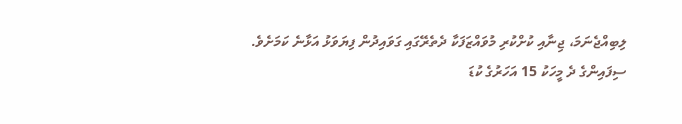ލިބިއްޖެނަމަ، ޖިނާއި ކުށްކުރި މުވައްޒަފަކާ ދެތެރޭގައި ގަވައިދުން ފިޔަވަޅު އަޅާނެ ކަމަށެވެ.
ސިފައިންގެ ދެ މީހަކު 15 އަހަރުގެ ކުޑަ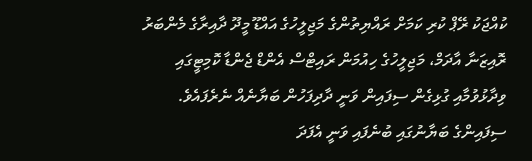ކުއްޖަކު ރޭޕް ކުރި ކަމަށް ރައްޔިތުންގެ މަޖިލީހުގެ އައްޑޫ މީދޫ ދާއިރާގެ މެންބަރު ރޮއިޒަނާ އާދަމް، މަޖިލީހުގެ ހިއުމަން ރައިޓްސް އެންޑް ޖެންޑާ ކޮމިޓީގައި ވިދާޅުވުމާއި ގުޅިގެން ސިފައިން ވަނީ ދާދިފަހުން ބަޔާނެއް ނެރެފައެވެ.
ސިފައިންގެ ބަޔާނުގައި ބުނެފައި ވަނީ އެފަދަ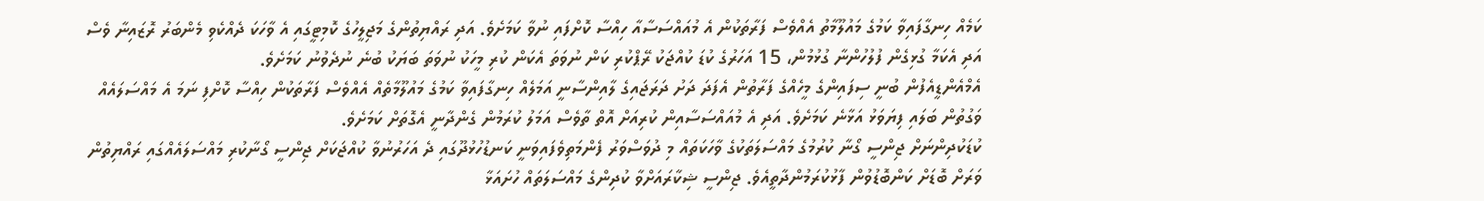ކަމެއް ހިނގާފައިވާ ކަމުގެ މައުލޫމާތު އެއްވެސް ފަރާތަކުން އެ މުއައްސަސާއާ ހިއްސާ ކޮށްފައި ނުވާ ކަމަށެވެ. އަދި ރައްޔިތުންގެ މަޖިލީހުގެ ކޮމިޓީގައި އެ ވާހަކަ ދެއްކެވި މެންބަރު ރޮޒައިނާ ވެސް އަދި އެކަމާ ގުޅިގެން ފުލުހުންނާ ގުޅުމުން، 15 އަހަރުގެ ކުޑަ ކުއްޖަކު ރޭޕްކުރި ކަން ނުވަތަ އެކަން ކުރި މީހަކު ނުވަތަ ބަޔަކު ބުނެ ނުދެވުނު ކަމަށެވެ.
އެމްއެންޑީއެފުން ބުނީ ސިފައިންގެ މީހެއްގެ ފަރާތުން އެފަދަ ދަށު ދަރަޖައިގެ ލާއިންސާނީ އަމަލެއް ހިނގާފައިވާ ކަމުގެ މައުލޫމާތެއް އެއްވެސް ފަރާތަކުން ހިއްސާ ކޮށްފި ނަމަ އެ މައްސަލައެއް ވަގުތުން ބަލައި ފިޔަވަޅު އަޅާނެ ކަމަށެވެ. އަދި އެ މުއައްސަސާއިން ކުރިއަށް އޮތް ތާވެސް އަމަލު ކުރަމުން ގެންދާނީ އެގޮތަށް ކަމަށެވެ.
ކުޑަކުދިންނަށް ޖިންސީ ގޯނާ ކުރުމުގެ މައްސަލަތަކުގެ ވާހަކަތައް މި ދުވަސްވަރު ފެންމަތިވެފައިވަނީ ކަނޑުހުޅުދޫގައި ދެ އަހަރުނުވާ ކުއްޖަކަށް ޖިންސީ ގޯނާކުރި މައްސަލައެއްގައި ރައްޔިތުން ވަރަށް ބޮޑަށް ކަންބޮޑުވުން ފާޅުކުރަމުންދާތީއެވެ. ޖިންސީ ޝިކާރައަށްވާ ކުދިންގެ މައްސަލަތައް ހުށައަޅާ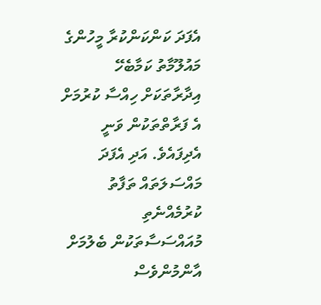އެފަދަ ކަންކަންކުރާ މީހުންގެ މައުލޫމާތު ކަމާބެހޭ އިދާރާތަކަށް ހިއްސާ ކުރުމަށް އެ ފަރާތްތަކުން ވަނީ އެދިފައެވެ. އަދި އެފަދަ މައްސަލަތައް ތަފާތު ކުރުމެއްނެތި މުއައްސަސާތަކުން ބެލުމަށް އާންމުންވެސް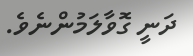ދަނީ ގޮވާލަމުންނެވެ.